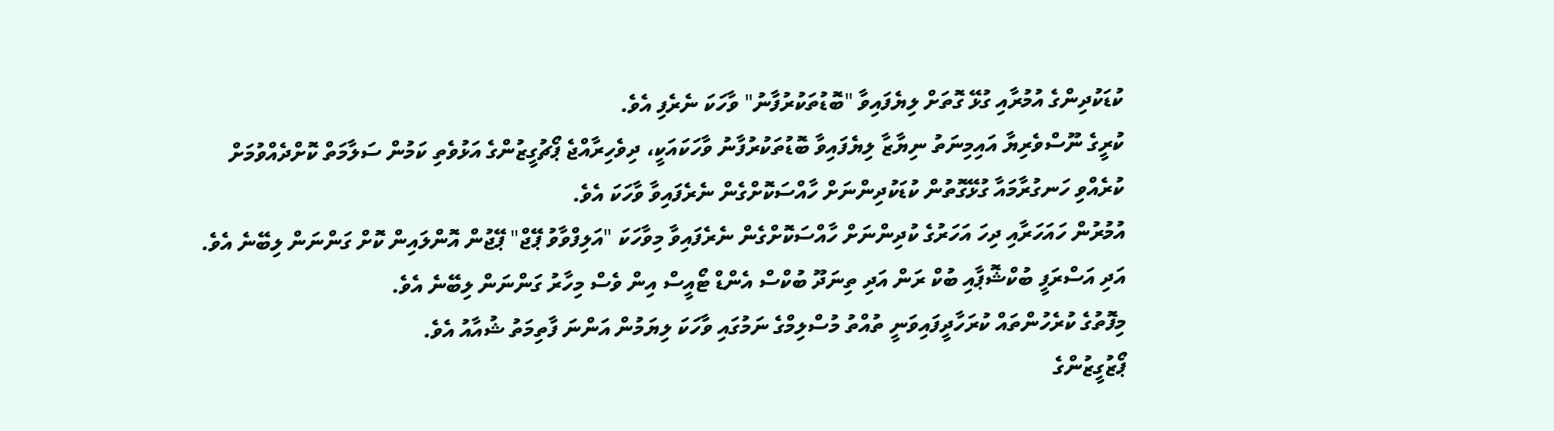ކުޑަކުދިންގެ އުމުރާއި ގުޅޭ ގޮތަށް ލިޔެފައިވާ "ބޮޑުތަކުރުފާނު" ވާހަކަ ނެރެފި އެވެ.
ކުރީގެ ނޫސްވެރިޔާ އައިމިނަތު ނިޔާޒާ ލިޔެފައިވާ ބޮޑުތަކުރުފާނު ވާހަކައަކީ، ދިވެހިރާއްޖެ ޕޯޗުގީޒުންގެ އަޅުވެތި ކަމުން ސަލާމަތް ކޮށްދެއްވުމަށް ކުރެއްވި ހަނގުރާމައާ ގުޅޭގޮތުން ކުޑަކުދިންނަށް ހާއްސަކޮށްގެން ނެރެފައިވާ ވާހަކަ އެވެ.
އުމުރުން ހައަހަރާއި ދިހަ އަހަރުގެ ކުދިންނަށް ހާއްސަކޮށްގެން ނެރެފައިވާ މިވާހަކަ "އަލިފްވާވު ޕޭޖް" ޕޭޖުން އޮންލައިން ކޮށް ގަންނަން ލިބޭނެ އެވެ. އަދި އަސްރަފީ ބުކްޝޮޕާއި ބުކް ރަން އަދި ތިނަދޫ ބުކްސް އެންޑް ޓޯއީސް އިން ވެސް މިހާރު ގަންނަން ލިބޭނެ އެވެ.
މިފޮތުގެ ކުރެހުންތައް ކުރަހާދީފައިވަނީ ތުއްތު މުސްލިމްގެ ނަމުގައި ވާހަކަ ލިޔަމުން އަންނަ ފާތިމަތު ޝުއާއު އެވެ.
ޕޯޒުގީޒުންގެ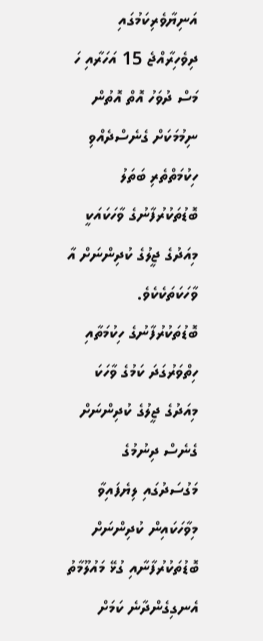އަނިޔާވެރިކަމުގައި ދިވެހިރާއްޖެ 15 އަހަރާއި ހަ މަސް ދުވަހު އޮތް އޮތުން ނިމުމަކަށް ގެނެސްދެއްވި ހިކުމަތްތެރި ބަތަލު ބޮޑުތަކުރުފާނުގެ ވާހަކައަކީ މިއަދުގެ ޖީލުގެ ކުދިންނަށް އާ ވާހަކަތަކެކެވެ. ބޮޑުތަކުރުފާނުގެ ހިކުމަތާއި ހިތްވަރުގަދަ ކަމުގެ ވާހަކަ މިއަދުގެ ޖީލުގެ ކުދިންނަށް ގެނެސް ދިނުމުގެ މަގުސަދުގައި ލިޔެފައިވާ މިވާހަކައިން ކުދިންނަށް ބޮޑުތަކުރުފާނާއި ގުޅޭ މައުލޫމާތު އެނގިގެންދާނެ ކަމަށް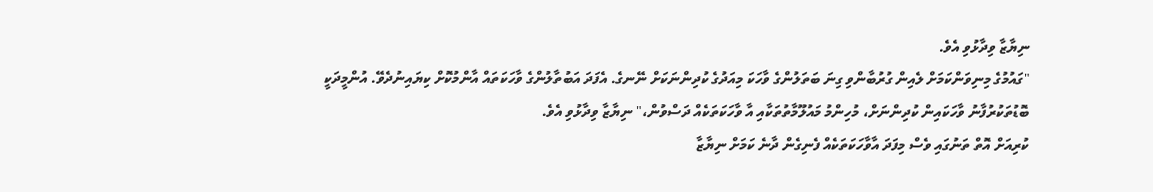ނިޔާޒާ ވިދާޅުވި އެވެ.
"ގައުމުގެ މިނިވަންކަމަށް ލެއިން ގުރުބާންވި ގިނަ ބަތަލުންގެ ވާހަކަ މިއަދުގެ ކުދިންނަކަށް ނޭނގެ. އެފަދަ އަބުތާލުންގެ ވާހަކަތައް އާންމުކޮށް ކިޔައިނުދެވޭ. އުންމީދަކީ ބޮޑުތަކުރުފާނު ވާހަކައިން ކުދިންނަށް، މުހިންމު މައުލޫމާތުތަކާއި އާ ވާހަކަތަކެއް ދަސްވުން،" ނިޔާޒާ ވިދާޅުވި އެވެ.
ކުރިއަށް އޮތް ތަނުގައި ވެސް މިފަދަ އާވާހަކަތަކެއް ފެނިގެން ދާނެ ކަމަށް ނިޔާޒާ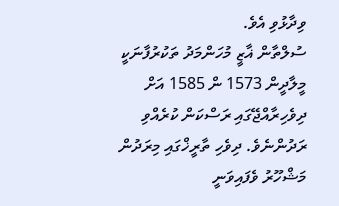ވިދާޅުވި އެވެ.
ސުލްތާން ޣާޒީ މުހަންމަދު ތަކުރުފާނަކީ މީލާދީން 1573 ން 1585 އަށް ދިވެހިރާއްޖޭގައި ރަސްކަން ކުރެއްވި ރަދުންނެވެ. ދިވެހި ތާރީޚްގައި މިރަދުން މަޝްހޫރު ވެފައިވަނީ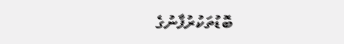ބޮޑުތަކުރުފާނުގެ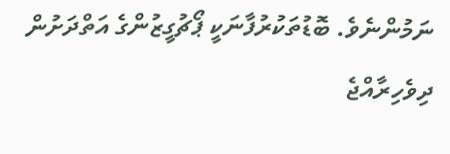ނަމުންނެވެ. ބޮޑުތަކުރުފާނަކީ ޕޯޗުގީޒުންގެ އަތްދަށުން ދިވެހިރާއްޖެ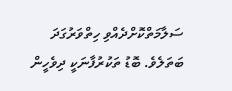ސަލާމަތްކޮށްދެއްވި ހިތްވަރުގަދަ ބަތަލެވެ. ބޮޑު ތަކުރުފާނަކީ ދިވެހީން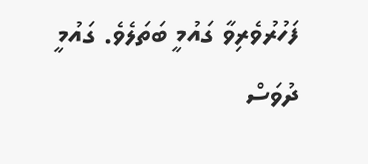ފަހުރުވެރިވާ ގައުމީ ބަތަލެވެ. ގައުމީ ދުވަސް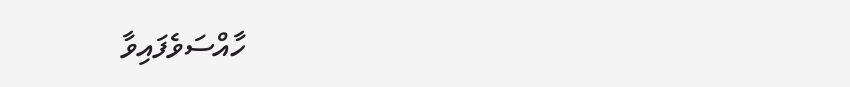ހާއްސަވެފައިވާ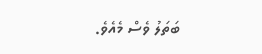ބަތަލު ވެސް މެއެވެ.